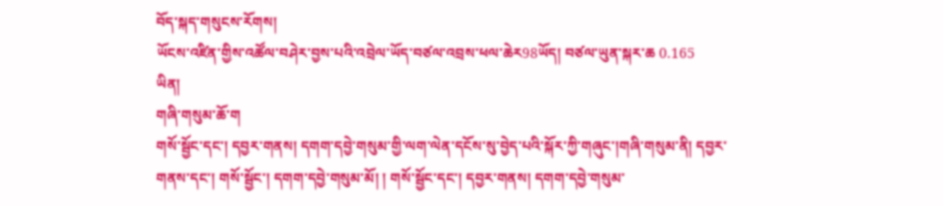བོད་སྐད་གསུངས་རོགས།
ཡོངས་འཛིན་གྱིས་འཚོལ་བཤེར་བྱས་པའི་འབྲེལ་ཡོད་བཙལ་འབྲས་ཕལ་ཆེར98ཡོད། བཙལ་ཡུན་སྐར་ཆ 0.165
ཡིན།
གཞི་གསུམ་ཆོ་ག
གསོ་སྦྱོང་དང་། དབྱར་གནས། དགག་དབྱེ་གསུམ་གྱི་ལག་ལེན་དངོས་སུ་བྱེད་པའི་སྐོར་ཀྱི་གཞུང་།གཞི་གསུམ་ནི། དབྱར་གནས་དང་། གསོ་སྦྱོང་། དགག་དབྱེ་གསུམ་མོ། ། གསོ་སྦྱོང་དང་། དབྱར་གནས། དགག་དབྱེ་གསུམ་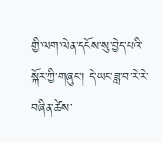གྱི་ལག་ལེན་དངོས་སུ་བྱེད་པའི་སྐོར་ཀྱི་གཞུང་། དེ་ཡང་ཟླ་བ་རེ་རེ་བཞིན་ཚེས་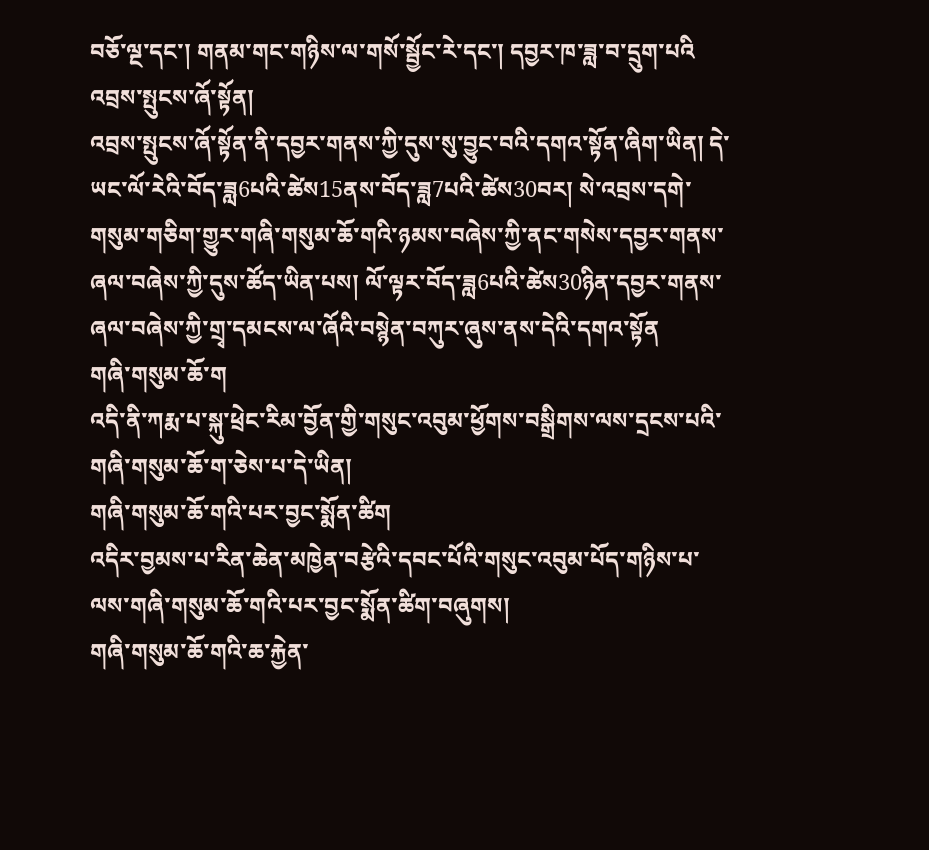བཅོ་ལྔ་དང་། གནམ་གང་གཉིས་ལ་གསོ་སྦྱོང་རེ་དང་། དབྱར་ཁ་ཟླ་བ་དྲུག་པའི
འབྲས་སྤུངས་ཞོ་སྟོན།
འབྲས་སྤུངས་ཞོ་སྟོན་ནི་དབྱར་གནས་ཀྱི་དུས་སུ་བྱུང་བའི་དགའ་སྟོན་ཞིག་ཡིན། དེ་ཡང་ལོ་རེའི་བོད་ཟླ6པའི་ཚེས15ནས་བོད་ཟླ7པའི་ཚེས30བར། སེ་འབྲས་དགེ་གསུམ་གཅིག་གྱུར་གཞི་གསུམ་ཆོ་གའི་ཉམས་བཞེས་ཀྱི་ནང་གསེས་དབྱར་གནས་ཞལ་བཞེས་ཀྱི་དུས་ཚོད་ཡིན་པས། ལོ་ལྟར་བོད་ཟླ6པའི་ཚེས30ཉིན་དབྱར་གནས་ཞལ་བཞེས་ཀྱི་གྲྭ་དམངས་ལ་ཞོའི་བསྙེན་བཀུར་ཞུས་ནས་དེའི་དགའ་སྟོན
གཞི་གསུམ་ཆོ་ག
འདི་ནི་ཀརྨ་པ་སྐུ་ཕྲེང་རིམ་བྱོན་གྱི་གསུང་འབུམ་ཕྱོགས་བསྒྲིགས་ལས་དྲངས་པའི་གཞི་གསུམ་ཆོ་ག་ཅེས་པ་དེ་ཡིན།
གཞི་གསུམ་ཆོ་གའི་པར་བྱང་སྨོན་ཚིག
འདིར་བྱམས་པ་རིན་ཆེན་མཁྱེན་བརྩེའི་དབང་པོའི་གསུང་འབུམ་པོད་གཉིས་པ་ལས་གཞི་གསུམ་ཆོ་གའི་པར་བྱང་སྨོན་ཚིག་བཞུགས།
གཞི་གསུམ་ཆོ་གའི་ཆ་རྐྱེན་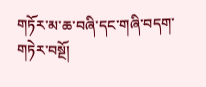གཏོར་མ་ཆ་བཞི་དང་གཞི་བདག་གཏེར་བསྔོ།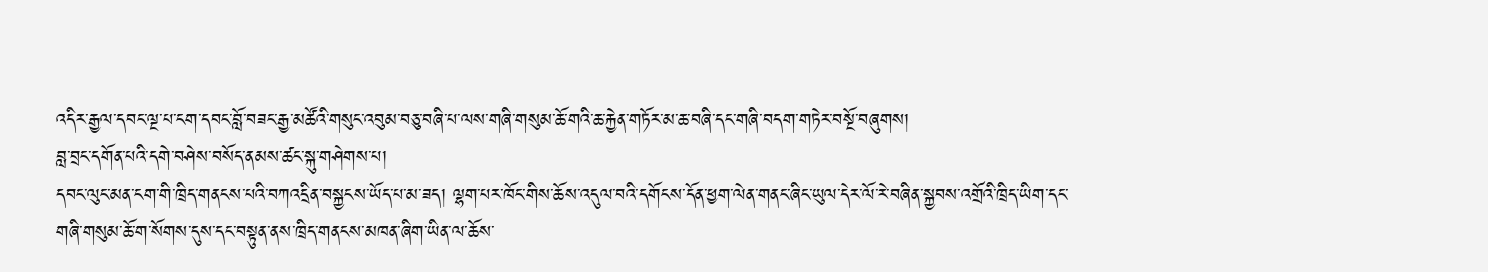འདིར་རྒྱལ་དབང་ལྔ་པ་ངག་དབང་བློ་བཟང་རྒྱ་མཚོའི་གསུང་འབུམ་བཅུ་བཞི་པ་ལས་གཞི་གསུམ་ཆོ་གའི་ཆ་རྐྱེན་གཏོར་མ་ཆ་བཞི་དང་གཞི་བདག་གཏེར་བསྔོ་བཞུགས།
བླ་བྲང་དགོན་པའི་དགེ་བཤེས་བསོད་ནམས་ཚང་སྐུ་གཤེགས་པ།
དབང་ལུང་མན་ངག་གི་ཁྲིད་གནངས་པའི་བཀའདྲིན་བསྐྱངས་ཡོད་པ་མ་ཟད། ལྷག་པར་ཁོང་གིས་ཆོས་འདུལ་བའི་དགོངས་དོན་ཕྱག་ལེན་གནང་ཞིང་ཡུལ་དེར་ལོ་རེ་བཞིན་སྐྱབས་འགྲོའི་ཁྲིད་ཡིག་དང་གཞི་གསུམ་ཆོ་ག་སོགས་དུས་དང་བསྟུན་ནས་ཁྲིད་གནངས་མཁན་ཞིག་ཡིན་ལ་ཆོས་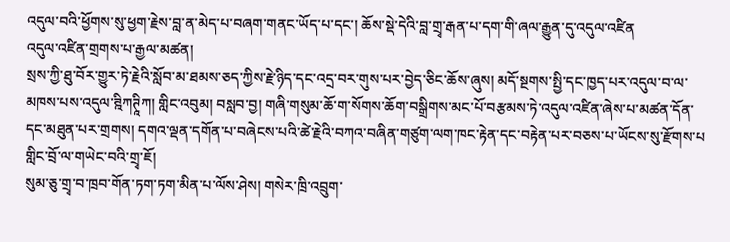འདུལ་བའི་ཕྱོགས་སུ་ཕྱག་རྗེས་བླ་ན་མེད་པ་བཞག་གནང་ཡོད་པ་དང་། ཆོས་སྡེ་དེའི་བླ་གྲྭ་རྒན་པ་དག་གི་ཞལ་རྒྱུན་དུ་འདུལ་འཛིན
འདུལ་འཛིན་གྲགས་པ་རྒྱལ་མཚན།
སྲས་ཀྱི་ཐུ་བོར་གྱུར་ཏེ་རྗེའི་སློབ་མ་ཐམས་ཅད་ཀྱིས་རྗེ་ཉིད་དང་འདྲ་བར་གུས་པར་བྱེད་ཅིང་ཆོས་ཞུས། མདོ་སྔགས་སྤྱི་དང་ཁྱད་པར་འདུལ་བ་ལ་མཁས་པས་འདུལ་ཊྰིཀཊཱིཀ། གླིང་འབུམ། བསླབ་བྱ། གཞི་གསུམ་ཆོ་ག་སོགས་ཆོག་བསྒྲིགས་མང་པོ་བརྩམས་ཏེ་འདུལ་འཛིན་ཞེས་པ་མཚན་དོན་དང་མཐུན་པར་གྲགས། དགའ་ལྡན་དགོན་པ་བཞེངས་པའི་ཚེ་རྗེའི་བཀའ་བཞིན་གཙུག་ལག་ཁང་རྟེན་དང་བརྟེན་པར་བཅས་པ་ཡོངས་སུ་རྫོགས་པ
གླིང་བྲོ་ལ་གཡེང་བའི་གྲྭ་ཇོ།
སུམ་ཅུ་གྲྭ་བ་ཁྲབ་གོན་ཏག་ཏག་མིན་པ་ལོས་ཤེས། གསེར་ཁྲི་འབྲུག་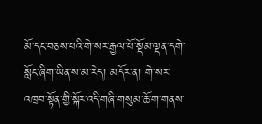མོ་དང་བཅས་པའི་གེ་སར་རྒྱལ་པོ་སྡོམ་ལྡན་དགེ་སློང་ཞིག་ཡིན་ས་མ་རེད། མདོར་ན། གེ་སར་འཁྲབ་སྟོན་གྱི་སྐོར་འདི་གཞི་གསུམ་ཆོ་ག་གནས་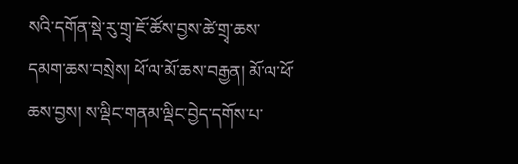སའི་དགོན་སྡེ་རུ་གྲྭ་ཇོ་ཚོས་བྱས་ཚེ་གྲྭ་ཆས་དམག་ཆས་བསྲེས། ཕོ་ལ་མོ་ཆས་བརྒྱན། མོ་ལ་ཕོ་ཆས་བྱས། ས་ལྡིང་གནམ་ལྡིང་བྱེད་དགོས་པ་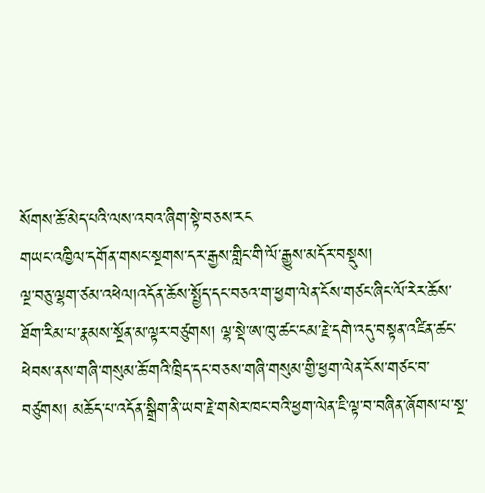སོགས་ཆོ་མེད་པའི་ལས་འབའ་ཞིག་སྟེ་བཅས་རང
གཡང་འཁྱིལ་དགོན་གསང་སྔགས་དར་རྒྱས་གླིང་གི་ལོ་རྒྱུས་མདོར་བསྡུས།
ལྔ་བཅུ་ལྷག་ཙམ་འཕེལ།འདོན་ཆོས་སྤྱོད་དང་བཅའ་ག་ཕྱག་ལེན་ངོས་གཙང་ཞིང་ལོ་རེར་ཆོས་ཐོག་རིམ་པ་རྣམས་སྔོན་མ་ལྟར་བཙུགས། ལྷ་སྡེ་ཨ་ཁུ་ཚང་ངམ་རྗེ་དགེ་འདུ་བསྟན་འཛིན་ཚང་ཕེབས་ནས་གཞི་གསུམ་ཆོ་གའི་ཁྲིད་དང་བཅས་གཞི་གསུམ་གྱི་ཕྱག་ལེན་ངོས་གཙང་བ་བཙུགས། མཆོད་པ་འདོན་སྒྲིག་ནི་ཡབ་རྗེ་གསེར་ཁང་བའི་ཕྱག་ལེན་ཇི་ལྟ་བ་བཞིན་ཞོགས་པ་སྔ་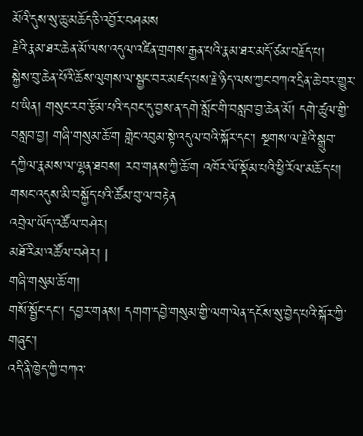མོའི་དུས་སུ་ཆུ་མཆོད་ཅི་འབྱོར་བཤམས
རྗེའི་རྣམ་ཐར་ཆེན་མོ་ལས་འདུལ་འཛིན་གྲགས་རྒྱན་པའི་རྣམ་ཐར་མདོ་ཙམ་བརྗོད་པ།
སྐྱེས་བུ་ཆེན་པོའི་ཆོས་ལུགས་ལ་སྦྱང་བར་མཛད་པས་རྗེ་ཉིད་ལས་ཀྱང་བཀའ་དྲིན་ཆེ་བར་གྱུར་པ་ཡིན། གསུང་རབ་རྩོམ་པའི་དབང་དུ་བྱས་ན་དགེ་སློང་གི་བསླབ་བྱ་ཆེན་མོ། དགེ་ཚུལ་གྱི་བསླབ་བྱ། གཞི་གསུམ་ཆོ་ག གླེང་འབུམ་སྟེ་འདུལ་བའི་སྐོར་དང་། སྔགས་ལ་རྗེའི་སྒྲུབ་དཀྱིལ་རྣམས་ལ་ལྷན་ཐབས། རབ་གནས་ཀྱི་ཆོ་ག འཁོར་ལོ་སྡོམ་པའི་ཕྱི་རོལ་མཆོད་པ། གསང་འདུས་མི་བསྐྱོད་པའི་ཚོམ་བུ་ལ་བརྟེན
འབྲེལ་ཡོད་འཚོལ་བཤེར།
མཐོ་རིམ་འཚོལ་བཤེར། |
གཞི་གསུམ་ཆོ་ག།
གསོ་སྦྱོང་དང་། དབྱར་གནས། དགག་དབྱེ་གསུམ་གྱི་ལག་ལེན་དངོས་སུ་བྱེད་པའི་སྐོར་ཀྱི་གཞུང་།
འདི་ནི་ཁྱེད་ཀྱི་བཀའ་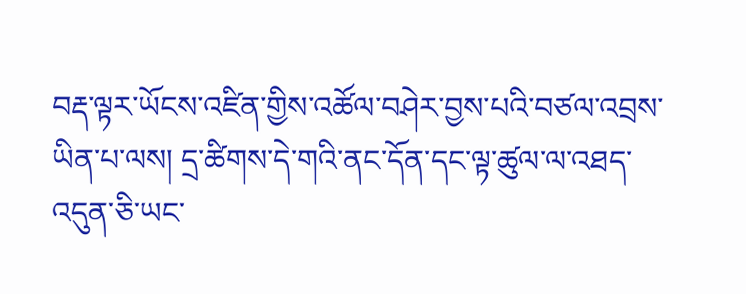བརྡ་ལྟར་ཡོངས་འཛིན་གྱིས་འཚོལ་བཤེར་བྱས་པའི་བཙལ་འབྲས་ཡིན་པ་ལས། དྲ་ཚིགས་དེ་གའི་ནང་དོན་དང་ལྟ་ཚུལ་ལ་འཐད་འདུན་ཅི་ཡང་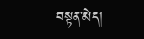བསྟན་མེད།